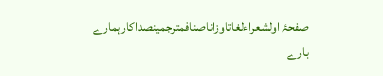صفحۂ اولشعراءلغاتاوزاناصنافمترجمینصداکارہمارے بارے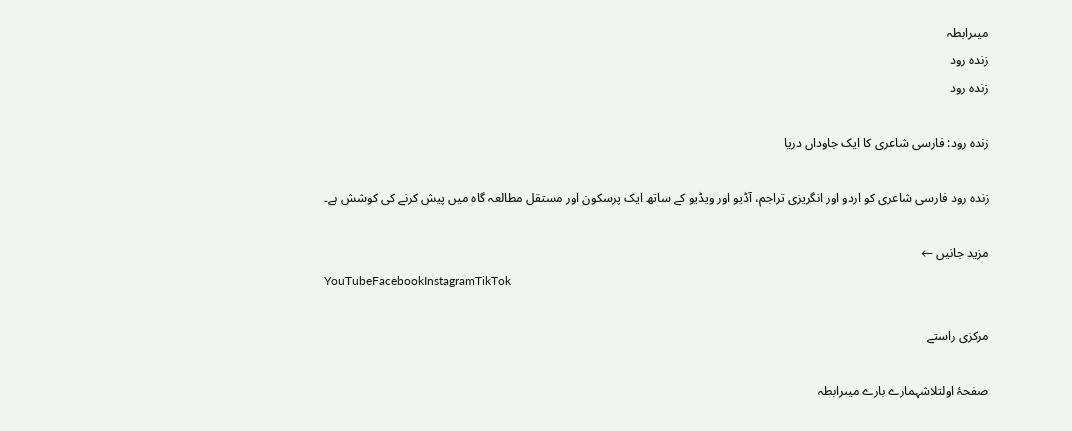میںرابطہ
زندہ رود
زندہ رود

زندہ رود: فارسی شاعری کا ایک جاوداں دریا

زندہ رود فارسی شاعری کو اردو اور انگریزی تراجم، آڈیو اور ویڈیو کے ساتھ ایک پرسکون اور مستقل مطالعہ گاہ میں پیش کرنے کی کوشش ہے۔

مزید جانیں ←
YouTubeFacebookInstagramTikTok

مرکزی راستے

صفحۂ اولتلاشہمارے بارے میںرابطہ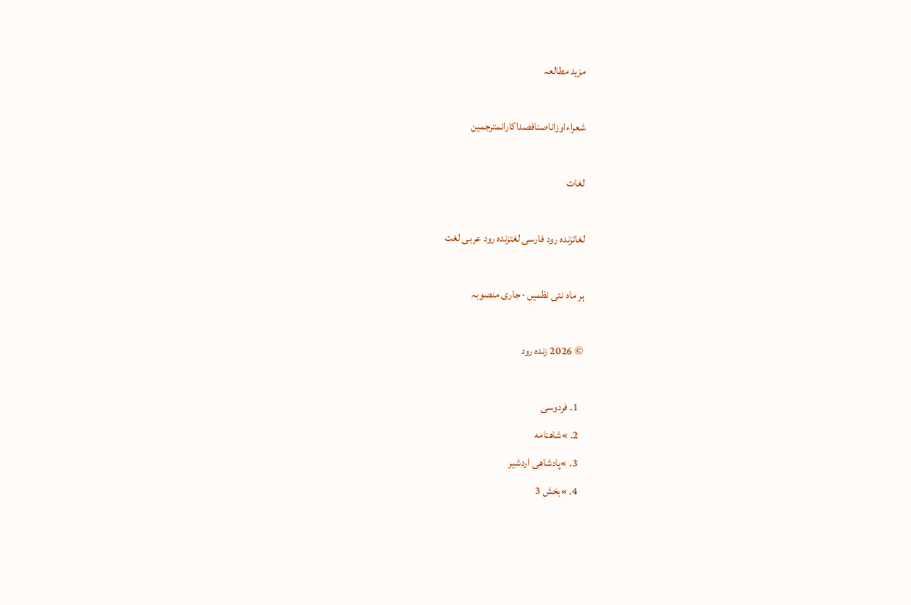مزید مطالعہ

شعراءاوزاناصنافصداکارانمترجمین

لغات

لغاتزندہ رود فارسی لغتزندہ رود عربی لغت

ہر ماہ نئی نظمیں · جاری منصوبہ

© 2026 زندہ رود

  1. فردوسی
  2. »شاهنامه
  3. »پادشاهی اردشیر
  4. »بخش 3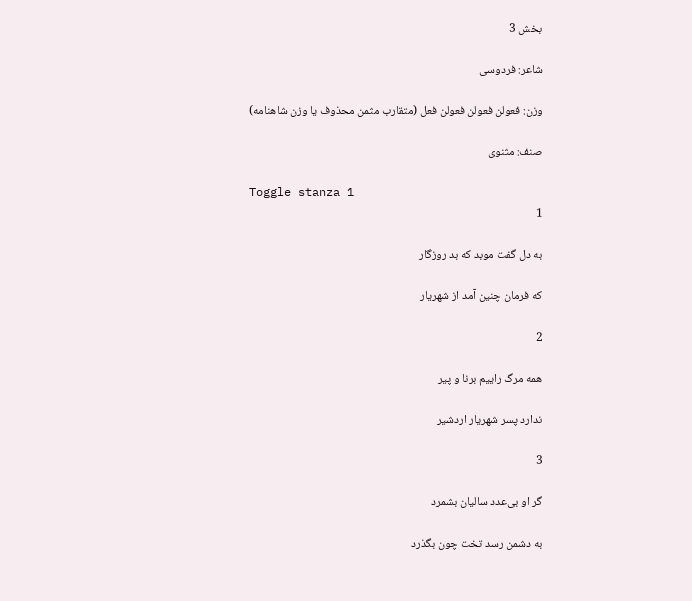بخش 3

شاعر: فردوسی

وزن: فعولن فعولن فعولن فعل (متقارب مثمن محذوف یا وزن شاهنامه)

صنف: مثنوی

Toggle stanza 1
1

به دل گفت موبد که بد روزگار

که فرمان چنین آمد از شهریار

2

همه مرگ راییم برنا و پیر

ندارد پسر شهریار اردشیر

3

گر او بی‌عدد سالیان بشمرد

به دشمن رسد تخت چون بگذرد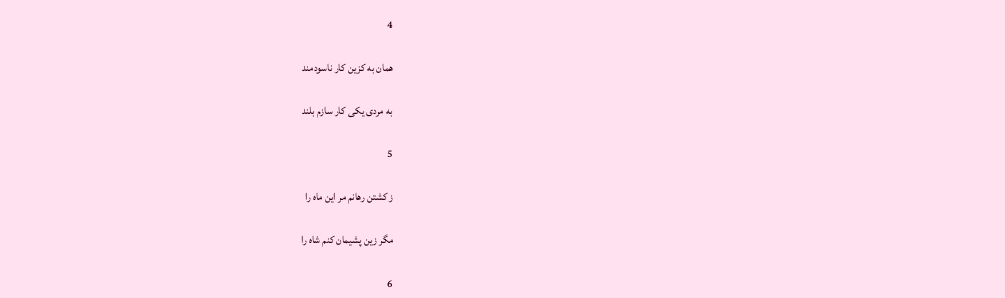4

همان به کزین کار ناسودمند

به مردی یکی کار سازم بلند

5

ز کشتن رهانم مر این ماه را

مگر زین پشیمان کنم شاه را

6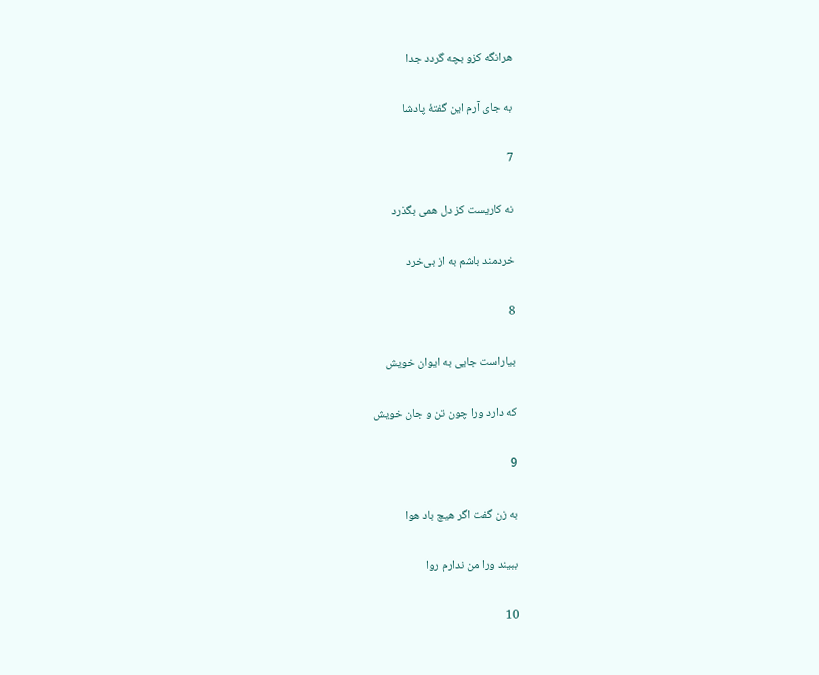هرانگه کزو بچه گردد جدا

به جای آرم این گفتهٔ پادشا

7

نه کاریست کز دل همی بگذرد

خردمند باشم به از بی‌خرد

8

بیاراست جایی به ایوان خویش

که دارد ورا چون تن و جان خویش

9

به زن گفت اگر هیچ باد هوا

ببیند ورا من ندارم روا

10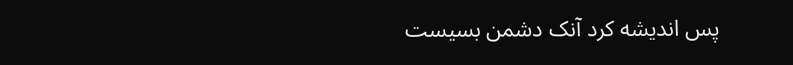پس اندیشه کرد آنک دشمن بسیست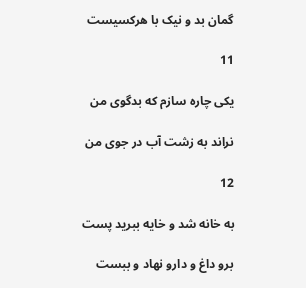گمان بد و نیک با هرکسیست

11

یکی چاره سازم که بدگوی من

نراند به زشت آب در جوی من

12

به خانه شد و خایه ببرید پست

برو داغ و دارو نهاد و ببست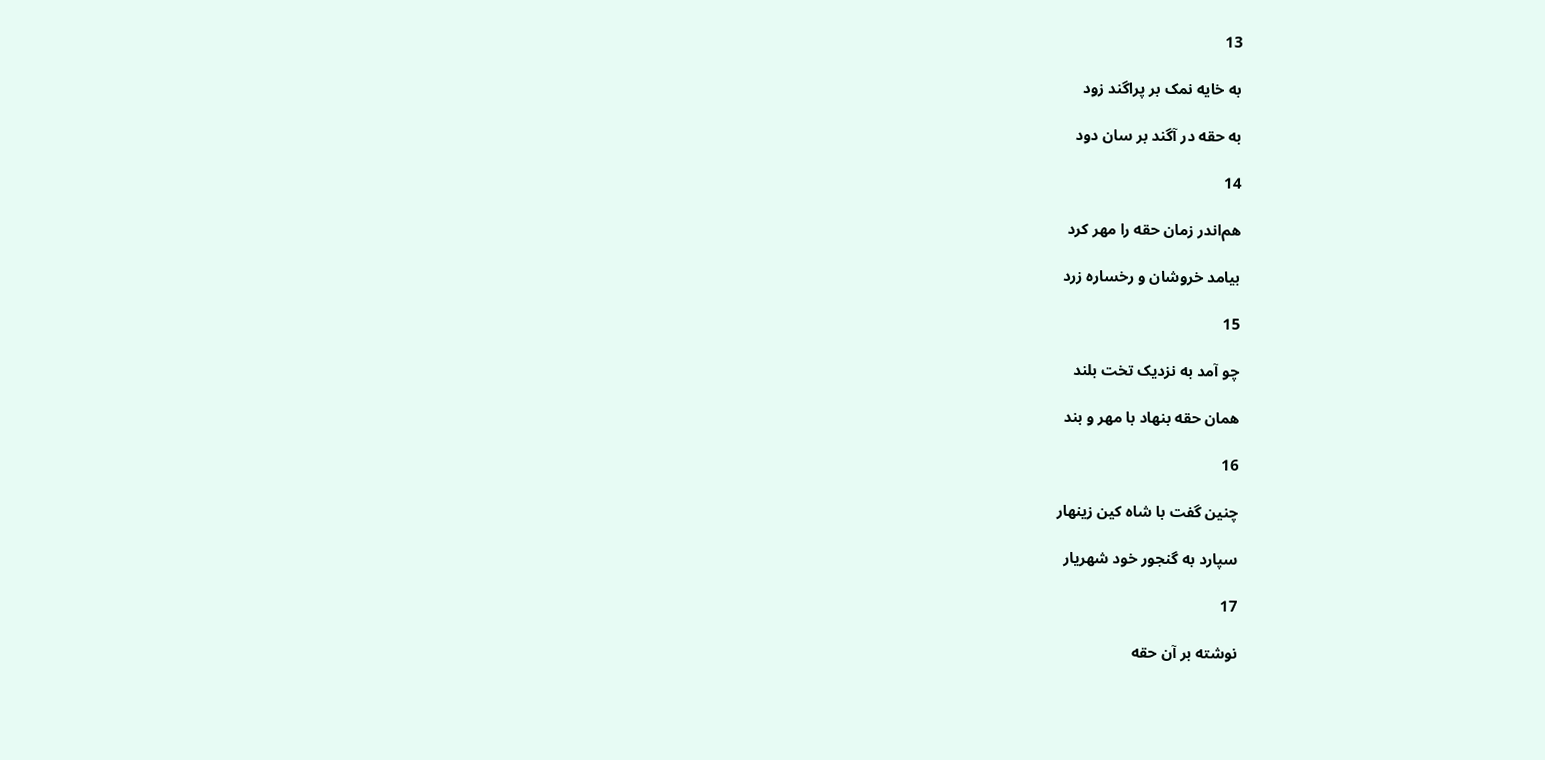13

به خایه نمک بر پراگند زود

به حقه در آگند بر سان دود

14

هم‌اندر زمان حقه را مهر کرد

بیامد خروشان و رخساره زرد

15

چو آمد به نزدیک تخت بلند

همان حقه بنهاد با مهر و بند

16

چنین گفت با شاه کین زینهار

سپارد به گنجور خود شهریار

17

نوشته بر آن حقه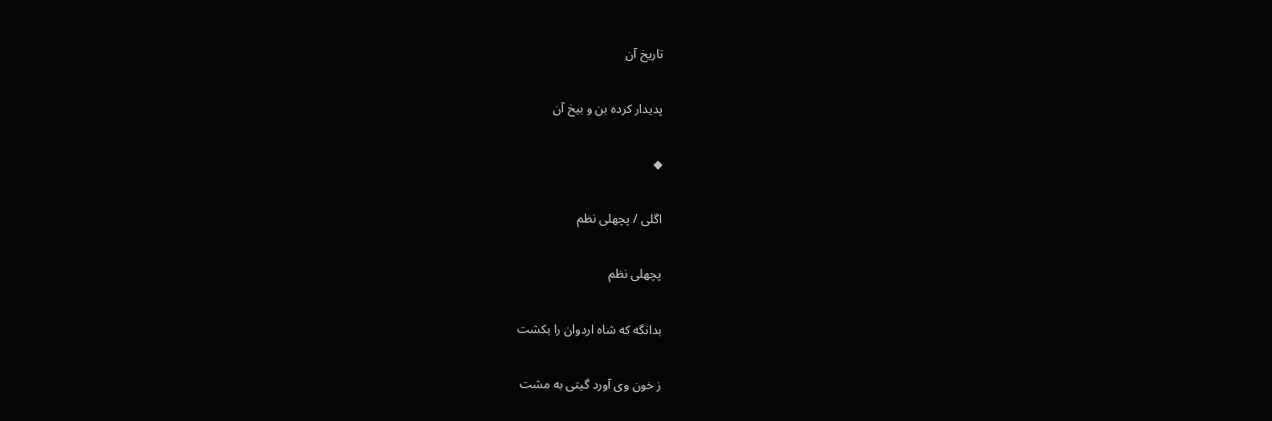تاریخ آن

پدیدار کرده بن و بیخ آن

◆

اگلی / پچھلی نظم

پچھلی نظم

بدانگه که شاه اردوان را بکشت

ز خون وی آورد گیتی به مشت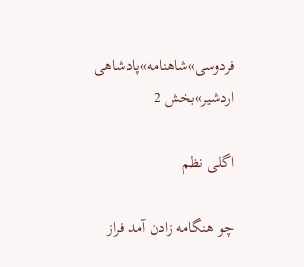فردوسی»شاهنامه»پادشاهی اردشیر»بخش 2

اگلی نظم

چو هنگامه زادن آمد فراز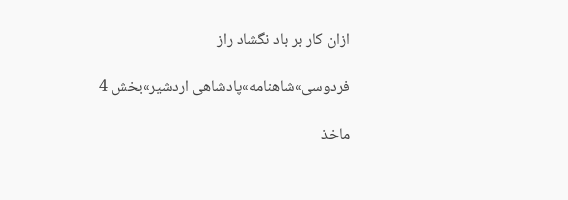ازان کار بر باد نگشاد راز

فردوسی»شاهنامه»پادشاهی اردشیر»بخش 4

ماخذ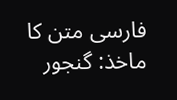فارسی متن کا ماخذ: گنجور